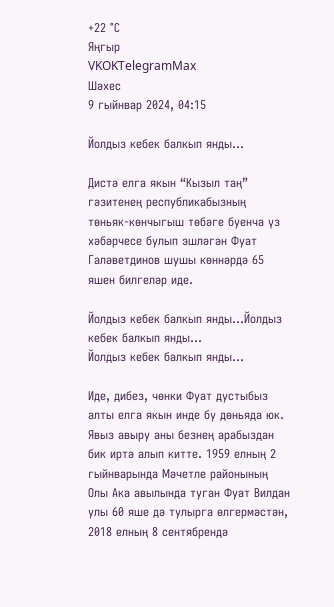+22 °С
Яңгыр
VKOKTelegramMax
Шәхес
9 гыйнвар 2024, 04:15

Йолдыз кебек балкып янды...

Дистә елга якын “Кызыл таң” гәзитенең республикабызның төньяк-көнчыгыш төбәге буенча үз хәбәрчесе булып эшләгән Фуат Галәветдинов шушы көннәрдә 65 яшен билгеләр иде.

Йолдыз кебек балкып янды...Йолдыз кебек балкып янды...
Йолдыз кебек балкып янды...

Иде, дибез, чөнки Фуат дустыбыз алты елга якын инде бу дөньяда юк. Явыз авыру аны безнең арабыздан бик иртә алып китте. 1959 елның 2 гыйнварында Мәчетле районының Олы Ака авылында туган Фуат Вилдан улы 60 яше дә тулырга өлгермәстән, 2018 елның 8 сентябрендә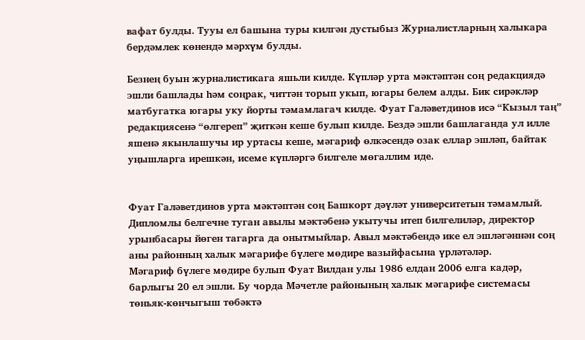вафат булды. Тууы ел башына туры килгән дустыбыз Журналистларның халыкара бердәмлек көнендә мәрхүм булды.

Безнең буын журналистикага яшьли килде. Күпләр урта мәктәптән соң редакциядә эшли башлады һәм соңрак, читтән торып укып, югары белем алды. Бик сирәкләр матбугатка югары уку йорты тәмамлагач килде. Фуат Галәветдинов исә “Кызыл таң” редакциясенә “өлгереп” җиткән кеше булып килде. Бездә эшли башлаганда ул илле яшенә якынлашучы ир уртасы кеше, мәгариф өлкәсендә озак еллар эшләп, байтак уңышларга ирешкән, исеме күпләргә билгеле мөгаллим иде.


Фуат Галәветдинов урта мәктәптән соң Башкорт дәүләт университетын тәмамлый. Дипломлы белгечне туган авылы мәктәбенә укытучы итеп билгелиләр, директор урынбасары йөген тагарга да онытмыйлар. Авыл мәктәбендә ике ел эшләгәннән соң аны районның халык мәгарифе бүлеге мөдире вазыйфасына үрләтәләр.
Мәгариф бүлеге мөдире булып Фуат Вилдан улы 1986 елдан 2006 елга кадәр, барлыгы 20 ел эшли. Бу чорда Мәчетле районының халык мәгарифе системасы төньяк-көнчыгыш төбәктә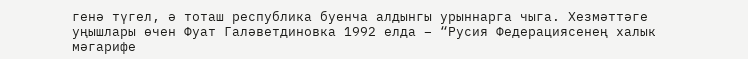генә түгел, ә тоташ республика буенча алдынгы урыннарга чыга. Хезмәттәге уңышлары өчен Фуат Галәветдиновка 1992 елда – “Русия Федерациясенең халык мәгарифе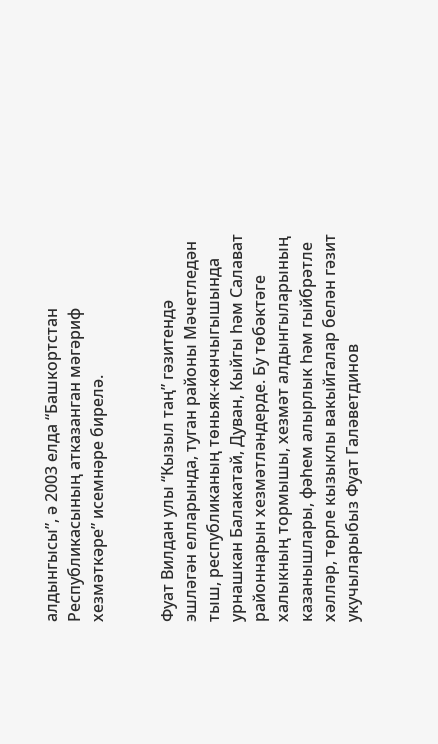алдынгысы”, ә 2003 елда “Башкортстан Республикасының атказанган мәгәриф хезмәткәре” исемнәре бирелә.


Фуат Вилдан улы “Кызыл таң” гәзитендә эшләгән елларында, туган районы Мәчетледән тыш, республиканың төньяк-көнчыгышында урнашкан Балакатай, Дуван, Кыйгы һәм Салават районнарын хезмәтләндерде. Бу төбәктәге халыкның тормышы, хезмәт алдынгыларының казанышлары, фәһем алырлык һәм гыйбрәтле хәлләр, төрле кызыклы вакыйгалар белән гәзит укучыларыбыз Фуат Галәветдинов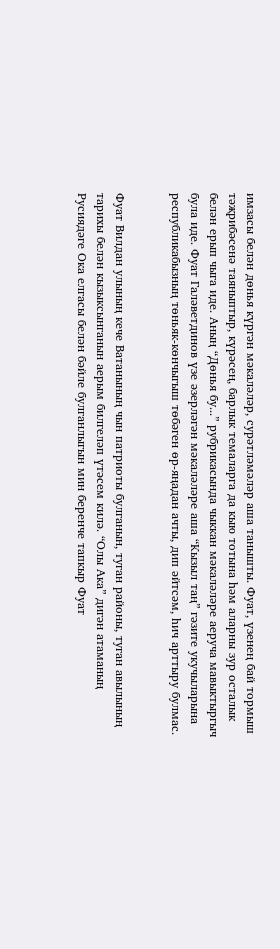имзасы белән дөнья күргән мәкаләләр, сурәтләмәләр аша танышты. Фуат, үзенең бай тормыш тәҗрибәсенә таяныптыр, күрәсең, барлык темаларга да кыю тотына һәм аларны зур осталык белән ерып чыга иде. Аның “Дөнья бу...” рубрикасында чыккан мәкаләләре аеруча мавыктыргыч була иде. Фуат Галәветдинов үзе әзерләгән мәкаләләре аша “Кызыл таң” гәзите укучыларына республикабызның төньяк-көнчыгыш төбәген өр-яңадан ачты, дип әйтсәм, һич арттыру булмас.


Фуат Вилдан улының кече Ватанының чын патриоты булганын, туган районы, туган авылының тарихы белән кызыксынганын аерым билгеләп үтәсем килә. “Олы Ака” дигән атаманың Русиядәге Ока елгасы белән бәйле булганлыгын мин беренче тапкыр Фуат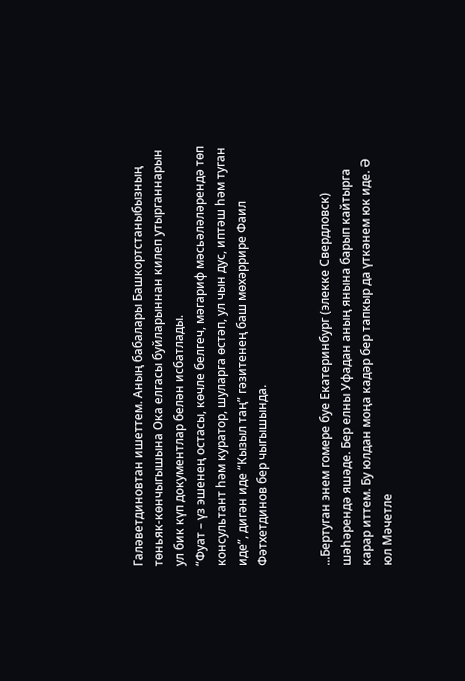Галәветдиновтан ишеттем. Аның бабалары Башкортстаныбызның төньяк-көнчыгышына Ока елгасы буйларыннан килеп утырганнарын ул бик күп документлар белән исбатлады.
“Фуат – үз эшенең остасы, көчле белгеч, мәгариф мәсьәләләрендә төп консультант һәм куратор, шуларга өстәп, ул чын дус, иптәш һәм туган иде”, дигән иде “Кызыл таң” гәзитенең баш мөхәррире Фаил Фәтхетдинов бер чыгышында.


...Бертуган энем гомере буе Екатеринбург (элекке Свердловск) шәһәрендә яшәде. Бер елны Уфадан аның янына барып кайтырга карар иттем. Бу юлдан моңа кадәр бер тапкыр да үткәнем юк иде. Ә юл Мәчетле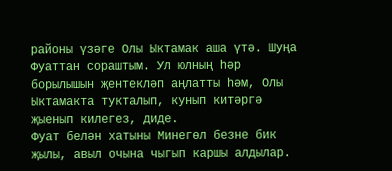районы үзәге Олы Ыктамак аша үтә. Шуңа Фуаттан сораштым. Ул юлның һәр борылышын җентекләп аңлатты һәм, Олы Ыктамакта тукталып, кунып китәргә җыенып килегез, диде.
Фуат белән хатыны Минегөл безне бик җылы, авыл очына чыгып каршы алдылар.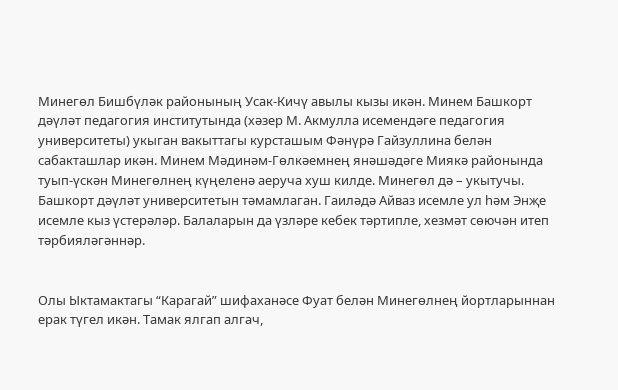Минегөл Бишбүләк районының Усак-Кичү авылы кызы икән. Минем Башкорт дәүләт педагогия институтында (хәзер М. Акмулла исемендәге педагогия университеты) укыган вакыттагы курсташым Фәнүрә Гайзуллина белән сабакташлар икән. Минем Мәдинәм-Гөлкәемнең янәшәдәге Миякә районында туып-үскән Минегөлнең күңеленә аеруча хуш килде. Минегөл дә – укытучы. Башкорт дәүләт университетын тәмамлаган. Гаиләдә Айваз исемле ул һәм Энҗе исемле кыз үстерәләр. Балаларын да үзләре кебек тәртипле, хезмәт сөючән итеп тәрбияләгәннәр.


Олы Ыктамактагы “Карагай” шифаханәсе Фуат белән Минегөлнең йортларыннан ерак түгел икән. Тамак ялгап алгач,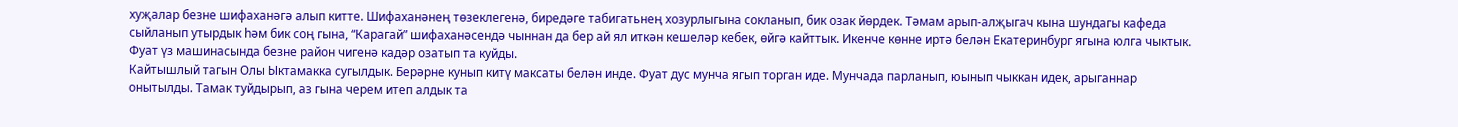хуҗалар безне шифаханәгә алып китте. Шифаханәнең төзеклегенә, биредәге табигатьнең хозурлыгына сокланып, бик озак йөрдек. Тәмам арып-алҗыгач кына шундагы кафеда сыйланып утырдык һәм бик соң гына, “Карагай” шифаханәсендә чыннан да бер ай ял иткән кешеләр кебек, өйгә кайттык. Икенче көнне иртә белән Екатеринбург ягына юлга чыктык. Фуат үз машинасында безне район чигенә кадәр озатып та куйды.
Кайтышлый тагын Олы Ыктамакка сугылдык. Берәрне кунып китү максаты белән инде. Фуат дус мунча ягып торган иде. Мунчада парланып, юынып чыккан идек, арыганнар онытылды. Тамак туйдырып, аз гына черем итеп алдык та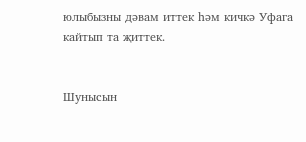юлыбызны дәвам иттек һәм кичкә Уфага кайтып та җиттек.


Шунысын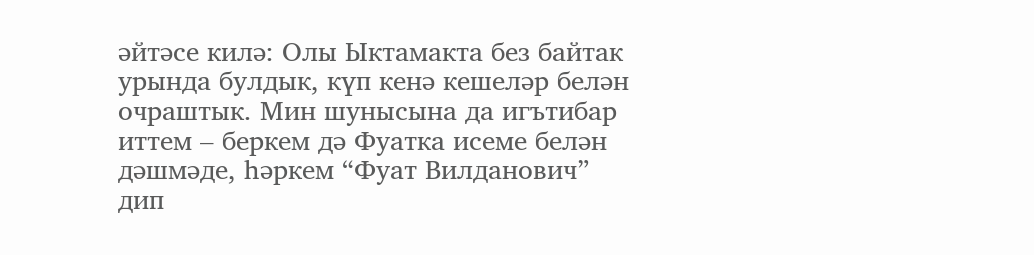әйтәсе килә: Олы Ыктамакта без байтак урында булдык, күп кенә кешеләр белән очраштык. Мин шунысына да игътибар иттем – беркем дә Фуатка исеме белән дәшмәде, һәркем “Фуат Вилданович” дип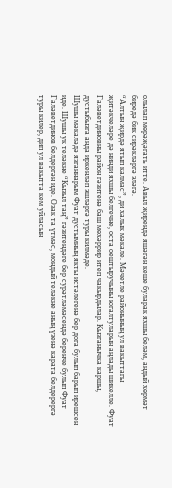олылап мөрәҗәгать итте. Авыл җирендә яшәгән кеше буларак яхшы беләм, андый хөрмәт биредә бик сирәкләргә эләгә.
“Алтын җирдә ятып калмас”, ди халык мәкале. Мәчетле районының ул вакыттагы җитәкчеләре дә нинди яхшы белгечне, оста оештыручыны югалтуларын аңлады шикелле. Фуат Галәветдиновны район гәзитенә баш мөхәррир итеп чакырдылар. Кызганычка каршы, дустыбызга анда иркенләп эшләргә туры килмәде.
Шушы мәкаләдә язганнарым Фуат дустымның якты истәлегенә бер дога булып барып ирешсен иде. Шушы ук теләкне “Кызыл таң” гәзитендәге бер сурәтләмәсендә беренче булып Фуат Галәветдинов белдергән иде. Озак та үтмәс, мондый теләкне аның үзенә карата белдерергә туры килер, дип ул вакытта кем уйласын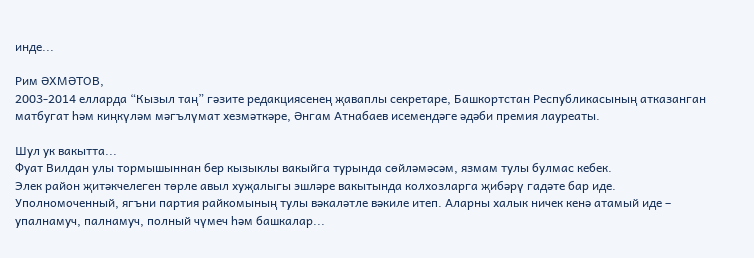инде...

Рим ӘХМӘТОВ,
2003-2014 елларда “Кызыл таң” гәзите редакциясенең җаваплы секретаре, Башкортстан Республикасының атказанган матбугат һәм киңкүләм мәгълүмат хезмәткәре, Әнгам Атнабаев исемендәге әдәби премия лауреаты.

Шул ук вакытта...
Фуат Вилдан улы тормышыннан бер кызыклы вакыйга турында сөйләмәсәм, язмам тулы булмас кебек.
Элек район җитәкчелеген төрле авыл хуҗалыгы эшләре вакытында колхозларга җибәрү гадәте бар иде. Уполномоченный, ягъни партия райкомының тулы вәкаләтле вәкиле итеп. Аларны халык ничек кенә атамый иде – упалнамуч, палнамуч, полный чүмеч һәм башкалар...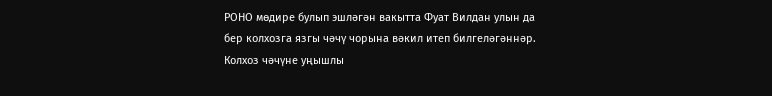РОНО мөдире булып эшләгән вакытта Фуат Вилдан улын да бер колхозга язгы чәчү чорына вәкил итеп билгеләгәннәр. Колхоз чәчүне уңышлы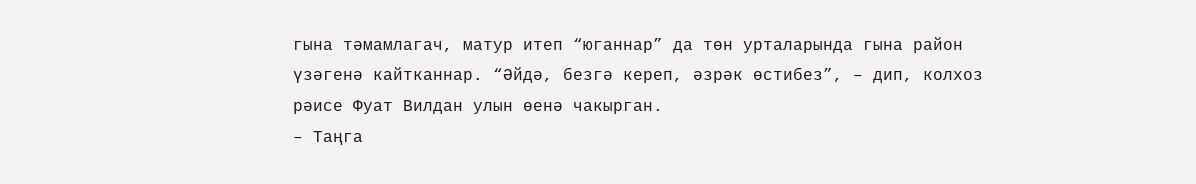гына тәмамлагач, матур итеп “юганнар” да төн урталарында гына район үзәгенә кайтканнар. “Әйдә, безгә кереп, әзрәк өстибез”, – дип, колхоз рәисе Фуат Вилдан улын өенә чакырган.
– Таңга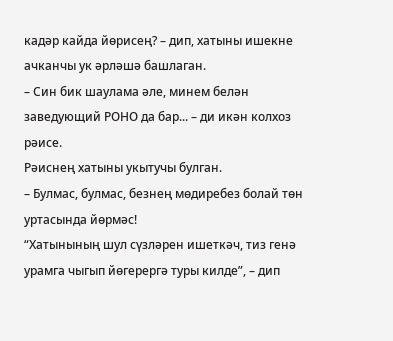кадәр кайда йөрисең? – дип, хатыны ишекне ачканчы ук әрләшә башлаган.
– Син бик шаулама әле, минем белән заведующий РОНО да бар... – ди икән колхоз рәисе.
Рәиснең хатыны укытучы булган.
– Булмас, булмас, безнең мөдиребез болай төн уртасында йөрмәс!
“Хатынының шул сүзләрен ишеткәч, тиз генә урамга чыгып йөгерергә туры килде”, – дип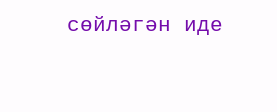сөйләгән иде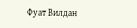Фуат Вилдан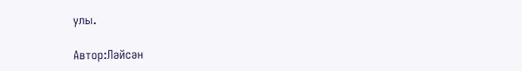улы.

Автор:Ләйсән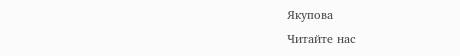Якупова
Читайте нас